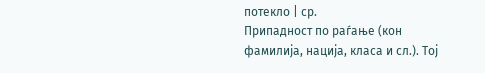потекло | ср.
Припадност по раѓање (кон фамилија, нација, класа и сл.). Тој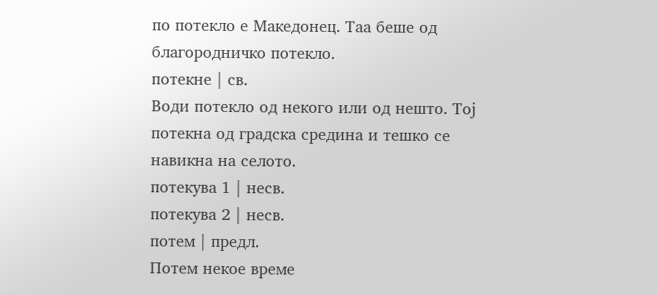по потекло е Македонец. Таа беше од благородничко потекло.
потекне | св.
Води потекло од некого или од нешто. Тој потекна од градска средина и тешко се навикна на селото.
потекува 1 | несв.
потекува 2 | несв.
потем | предл.
Потем некое време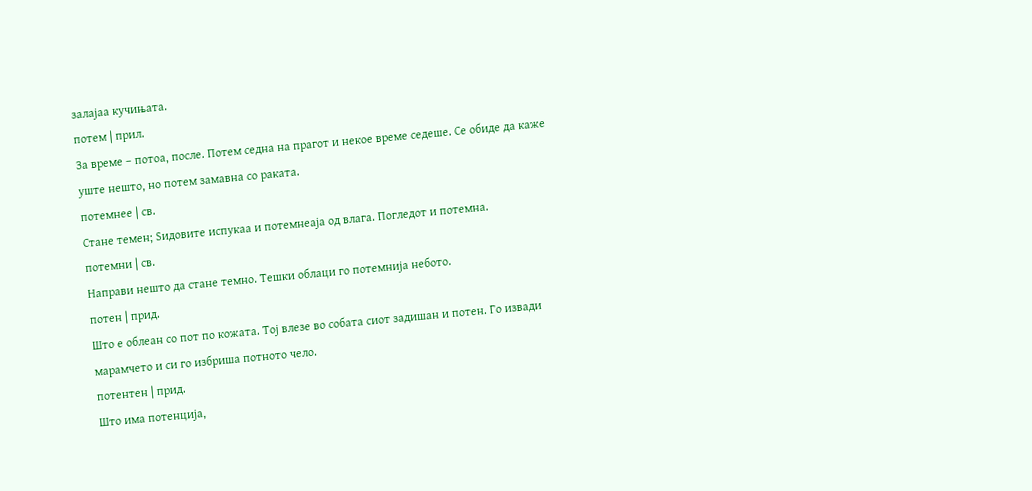залајаа кучињата.
потем | прил.
За време – потоа, после. Потем седна на прагот и некое време седеше. Се обиде да каже уште нешто, но потем замавна со раката.
потемнее | св.
Стане темен; Ѕидовите испукаа и потемнеаја од влага. Погледот и потемна.
потемни | св.
Направи нешто да стане темно. Тешки облаци го потемнија небото.
потен | прид.
Што е облеан со пот по кожата. Тој влезе во собата сиот задишан и потен. Го извади марамчето и си го избриша потното чело.
потентен | прид.
Што има потенција,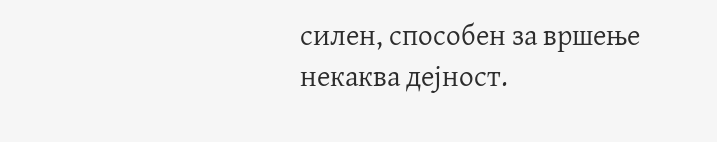силен, способен за вршење некаква дејност.